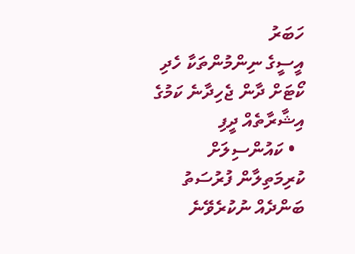ހަބަރު
އީސީގެ ނިންމުންތަކާ ހެދި ކޯޓަށް ދާން ޖެހިދާނެ ކަމުގެ އިޝާރާތެއް ދީފި
  • ކައުންސިލަށް ކުރިމަތިލާން ފުރުސަތު ބަންދެއް ނުކުރެވޭނެ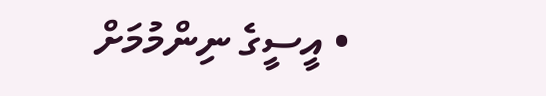• އީސީގެ ނިންމުމަށް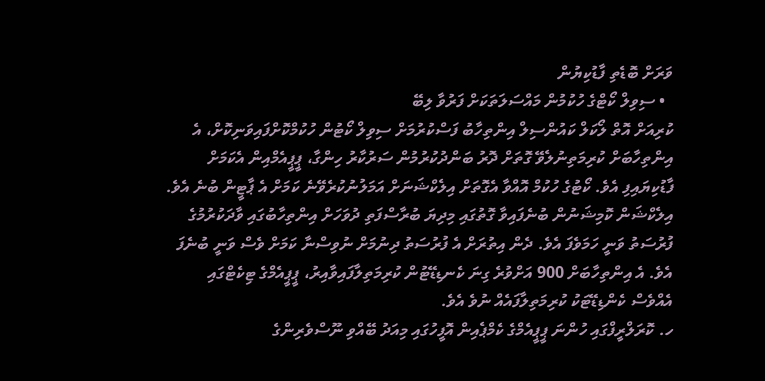ވަރަށް ބޮޑެތި ފާޑުކިޔުން
  • ސިވިލް ކޯޓްގެ ހުކުމުން މައްސަލަތަކަށް ފަރުވާ ލިބޭ
ކުރިއަށް އޮތް ލޯކަލް ކައުންސިލް އިންތިހާބު ފަސްކުރުމަށް ސިވިލް ކޯޓުން ހުކުމްކޮށްފައިވަނިކޮށް، އެ އިންތިހާބަށް ކުރިމަތިނުލެވޭ ގޮތަށް ދޮރު ބަންދުކުރުމުން ސަރުކާރު ހިންގާ، ޕީޕީއެމްއިން އެކަމަށް ފާޑުކިޔައިފި އެވެ. ކޯޓުގެ ހުކުމް އޮއްވާ އެގޮތަށް އިލެކްޝަނަށް އަމަލުނުކުރެވޭނެ ކަމަށް އެ ޕާޓީން ބުނެ އެވެ.
އިލެކްޝަން ކޮމިޝަނުން ބުނެފައިވާ ގޮތުގައި މިދިޔަ ބުރާސްފަތި ދުވަހަށް އިންތިހާބުގައި ވާދަކުރުމުގެ ފުރުސަތު ވަނީ ހަމަވެފަ އެވެ. ދެން އިތުރަށް އެ ފުރުސަތު ދިނުމަށް ނުވިސްނާ ކަމަށް ވެސް ވަނީ ބުނެފަ އެވެ. އެ އިންތިހާބަށް 900 އަށްވުރެ ގިނަ ކެނޑިޑޭޓުން ކުރިމަތިލާފައިވާއިރު، ޕީޕީއެމްގެ ޓިކެޓްގައި އެއްވެސް ކެންޑިޑޭޓަކު ކުރިމަތިލާފައެއް ނުވެ އެވެ.
ހ. ކޮރަލްރީފްގައި ހުންނަ ޕީޕީއެމްގެ ކެމްޕެއިން އޮފީހުގައި މިއަދު ބޭއްވި ނޫސްވެރިންގެ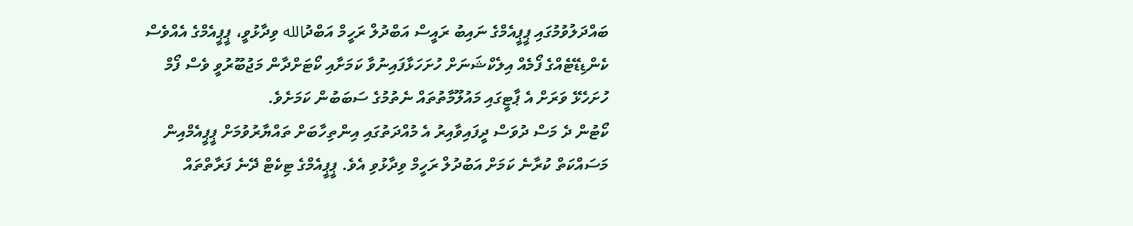ބައްދަލުވުމުގައި ޕީޕީއެމްގެ ނައިބު ރައީސް އަބްދުލް ރަހީމް އަބްދުالله ވިދާޅުވީ، ޕީޕީއެމްގެ އެއްވެސް ކެންޑިޑޭޓެއްގެ ފޯމެއް އިލެކްޝަނަށް ހުށަހަޅާފައިނުވާ ކަމަށާއި ކޯޓަށްދާން މަޖުބޫރުވީ ވެސް ފޯމް ހުށަހެޅޭ ވަރަށް އެ ޕާޓީގައި މައުލޫމާތުތައް ނެތުމުގެ ސަބަބުން ކަމަށެވެ.
ކޯޓުން ދެ މަސް ދުވަސް ދީފައިވާއިރު އެ މުއްދަތުގައި އިންތިހާބަށް ތައްޔާރުވުމަށް ޕީޕީއެމްއިން މަސައްކަތް ކުރާނެ ކަމަށް އަބުދުލް ރަހީމް ވިދާޅުވި އެވެ. ޕީޕީއެމްގެ ޓިކެޓް ދޭނެ ފަރާތްތައް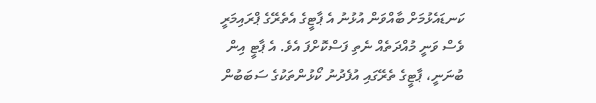ކަނޑައެޅުމަށް ބާއްވަން އުޅުނު އެ ޕާޓީގެ އެތެރޭގެ ޕްރައިމަރީ ވެސް ވަނީ މުއްދަތެއް ނެތި ފަސްކޮށްފަ އެވެ. އެ ޕާޓީ އިން ބުނަނީ، ޕާޓީގެ ތެރޭގައި އުފެދުނު ކޯޅުންތަކުގެ ސަބަބުން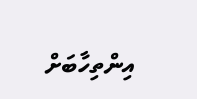އިންތިހާބަށް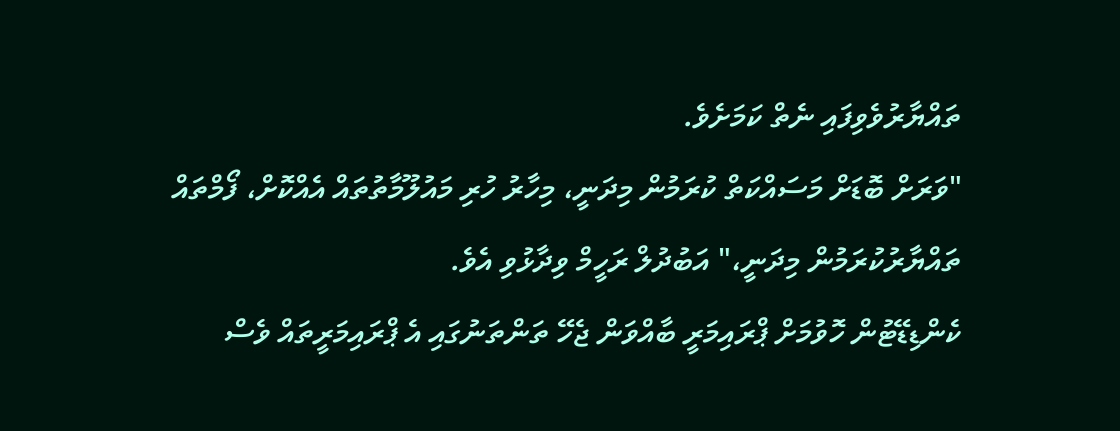ތައްޔާރުވެވިފައި ނެތް ކަމަށެވެ.
"ވަރަށް ބޮޑަށް މަސައްކަތް ކުރަމުން މިދަނީ، މިހާރު ހުރި މައުލޫމާތުތައް އެއްކޮށް، ފޯމްތައް ތައްޔާރުކުރަމުން މިދަނީ،" އަބުދުލް ރަހީމް ވިދާޅުވި އެވެ.
ކެންޑިޑޭޓުން ހޮވުމަށް ޕްރައިމަރީ ބާއްވަން ޖެހޭ ތަންތަނުގައި އެ ޕްރައިމަރީތައް ވެސް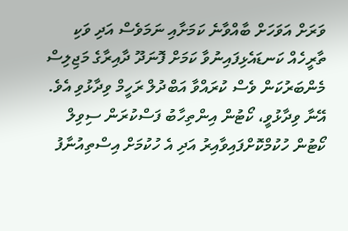ވަރަށް އަވަހަށް ބާއްވާނެ ކަމަށާއި ނަމަވެސް އަދި ވަކި ތާރީހެއް ކަނޑައެޅިފައިނުވާ ކަމަށް ފޮނަދޫ ދާއިރާގެ މަޖިލިސް މެންބަރުކަން ވެސް ކުރައްވާ އަބްދުލް ރަހީމް ވިދާޅުވި އެވެ. އޭނާ ވިދާޅުވީ، ކޯޓުން އިންތިހާބު ފަސްކުރަން ސިވިލް ކޯޓުން ހުކުމްކޮށްފައިވާއިރު އަދި އެ ހުކުމަށް އިސްތިއުނާފު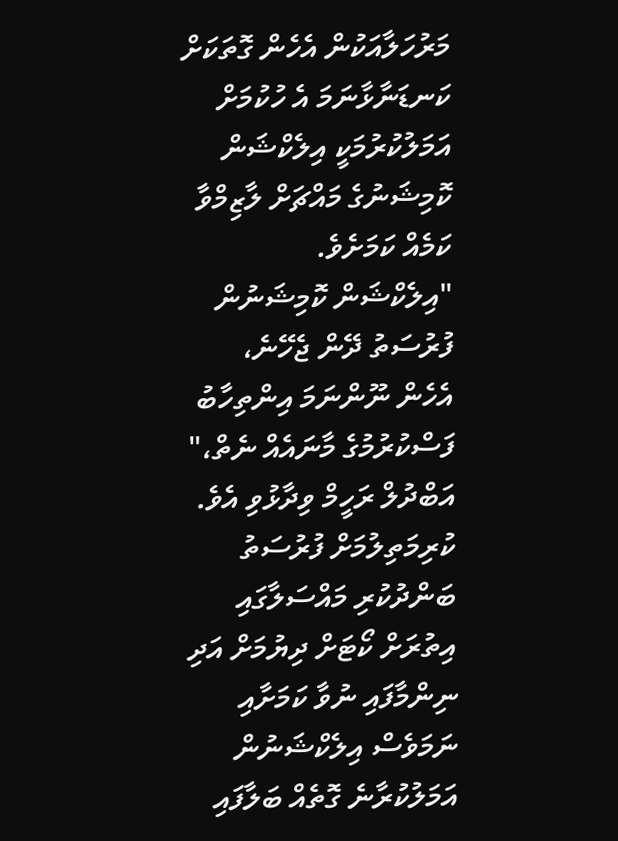މަރުހަލާއަކުން އެހެން ގޮތަކަށް ކަނޑަނާޅާނަމަ އެ ހުކުމަށް އަމަލުކުރުމަކީ އިލެކްޝަން ކޮމިޝަނުގެ މައްޗަށް ލާޒިމްވާ ކަމެއް ކަމަށެވެ.
"އިލެކްޝަން ކޮމިޝަނުން ފުރުސަތު ދޭން ޖެހޭނެ، އެހެން ނޫންނަމަ އިންތިހާބު ފަސްކުރުމުގެ މާނައެއް ނެތް،" އަބްދުލް ރަހީމް ވިދާޅުވި އެވެ.
ކުރިމަތިލުމަށް ފުރުސަތު ބަންދުކުރި މައްސަލާގައި އިތުރަށް ކޯޓަށް ދިޔުމަށް އަދި ނިންމާފައި ނުވާ ކަމަށާއި ނަމަވެސް އިލެކްޝަނުން އަމަލުކުރާނެ ގޮތެއް ބަލާފައި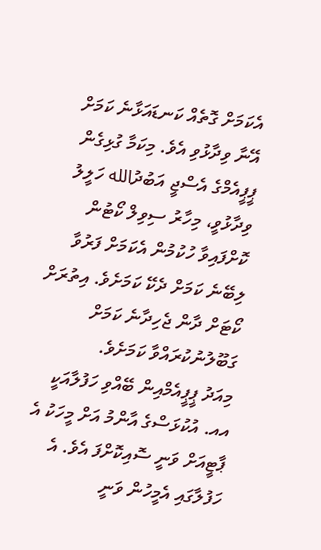އެކަމަށް ގޮތެއް ކަނޑައަޅާނެ ކަމަށް އޭނާ ވިދާޅުވި އެވެ. މިކަމާ ގުޅިގެން ޕީޕީއެމްގެ އެސްޖީ އަބުދުالله ހަލީލު ވިދާޅުވީ، މިހާރު ސިވިލް ކޯޓުން ކޮށްފައިވާ ހުކުމުން އެކަމަށް ފަރުވާ ލިބޭނެ ކަމަށް ދެކޭ ކަމަށެވެ. އިތުރަށް ކޯޓަށް ދާން ޖެހިދާނެ ކަމަށް ގަބޫލުނުކުރައްވާ ކަމަށެވެ.
މިއަދު ޕީޕީއެމްއިން ބޭއްވި ހަފުލާއަކީ އއ. އުކުޅަސްގެ އާންމު އަށް މީހަކު އެ ޕާޓީއަށް ވަނީ ސޮއިކޮށްފަ އެވެ. އެ ހަފުލާގައި އެމީހުން ވަނީ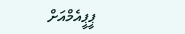ޕީޕީއެމްއަށް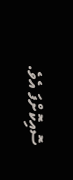ސޮއިކޮށްފަ އެވެ.